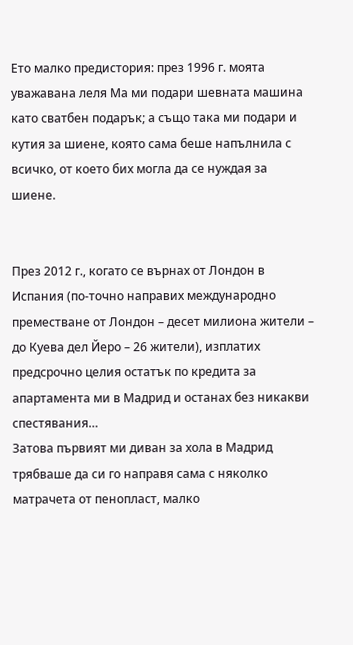Ето малко предистория: през 1996 г. моята уважавана леля Ма ми подари шевната машина като сватбен подарък; а също така ми подари и кутия за шиене, която сама беше напълнила с всичко, от което бих могла да се нуждая за шиене.


През 2012 г., когато се върнах от Лондон в Испания (по-точно направих международно преместване от Лондон – десет милиона жители – до Куева дел Йеро – 26 жители), изплатих предсрочно целия остатък по кредита за апартамента ми в Мадрид и останах без никакви спестявания…
Затова първият ми диван за хола в Мадрид трябваше да си го направя сама с няколко матрачета от пенопласт, малко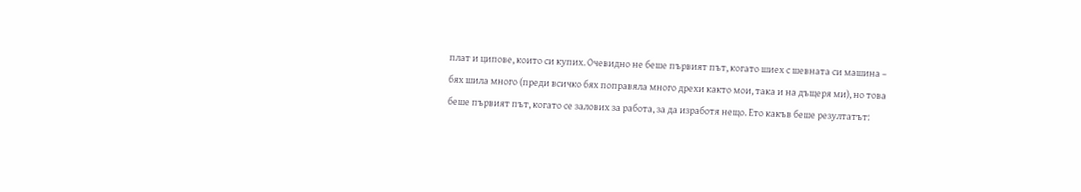плат и ципове, които си купих. Очевидно не беше първият път, когато шиех с шевната си машина – бях шила много (преди всичко бях поправяла много дрехи както мои, така и на дъщеря ми), но това беше първият път, когато се залових за работа, за да изработя нещо. Ето какъв беше резултатът: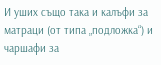И уших също така и калъфи за матраци (от типа „подложка“) и чаршафи за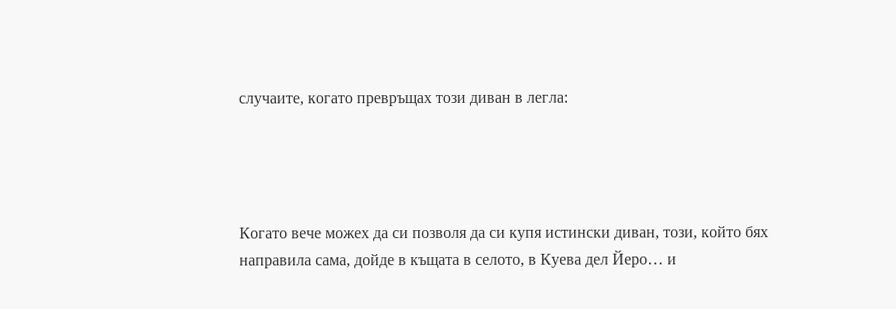случаите, когато превръщах този диван в легла:




Когато вече можех да си позволя да си купя истински диван, този, който бях направила сама, дойде в къщата в селото, в Куева дел Йеро… и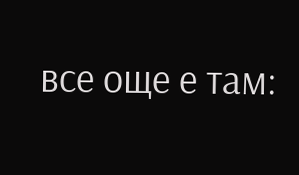все още е там: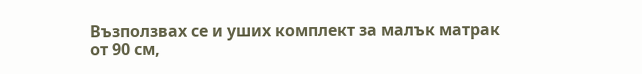Възползвах се и уших комплект за малък матрак от 90 см,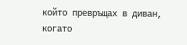който превръщах в диван, когато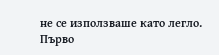не се използваше като легло. Първо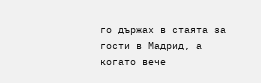го държах в стаята за гости в Мадрид, а когато вече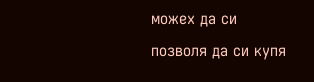можех да си позволя да си купя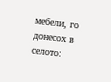мебели, го донесох в селото: